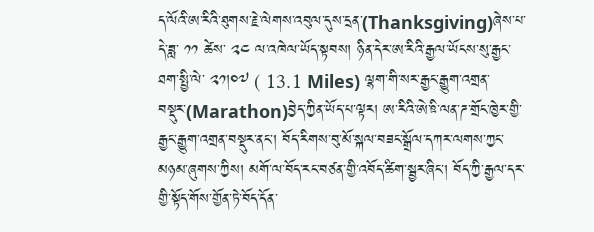ད་ལོའི་ཨ་རིའི་ཐུགས་རྗེ་ལེགས་འབུལ་དུས་དྲན་(Thanksgiving)ཞེས་པ་དེ་ཟླ་ ༡༡ ཚེས་ ༢༤ ལ་འཁེལ་ཡོད་སྟབས། ཉིན་དེར་ཨ་རིའི་རྒྱལ་ཡོངས་སུ་རྒྱང་ཐག་སྤྱི་ལེ་ ༢༡།༠༧ ( 13.1 Miles) ལྷག་གི་སར་རྒྱང་རྒྱུག་འགྲན་བསྡུར་(Marathon)བྱེད་ཀྱིན་ཡོད་པ་ལྟར། ཨ་རིའི་ཨེ་ཋི་ལན་ཌ་གྲོང་ཁྱེར་གྱི་རྒྱང་རྒྱུག་འགྲན་བསྡུར་ནང་། བོད་རིགས་བུ་མོ་སྐལ་བཟང་སྒྲོལ་དཀར་ལགས་ཀྱང་མཉམ་ཞུགས་ཀྱིས། མགོ་ལ་བོད་རང་བཙན་གྱི་འབོད་ཚིག་སྦྱར་ཞིང་། བོད་ཀྱི་རྒྱལ་དར་གྱི་སྟོད་གོས་གྱོན་ཏེ་བོད་དོན་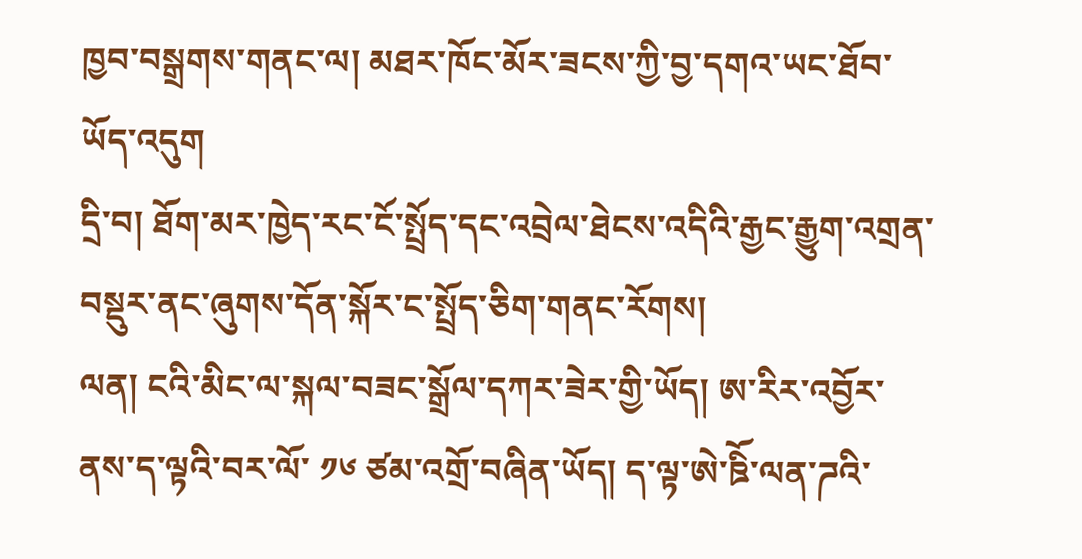ཁྱབ་བསྒྲགས་གནང་ལ། མཐར་ཁོང་མོར་ཟངས་ཀྱི་བྱ་དགའ་ཡང་ཐོབ་ཡོད་འདུག
དྲི་བ། ཐོག་མར་ཁྱེད་རང་ངོ་སྤྲོད་དང་འབྲེལ་ཐེངས་འདིའི་རྒྱང་རྒྱུག་འགྲན་བསྡུར་ནང་ཞུགས་དོན་སྐོར་ང་སྤྲོད་ཅིག་གནང་རོགས།
ལན། ངའི་མིང་ལ་སྐལ་བཟང་སྒྲོལ་དཀར་ཟེར་གྱི་ཡོད། ཨ་རིར་འབྱོར་ནས་ད་ལྟའི་བར་ལོ་ ༡༦ ཙམ་འགྲོ་བཞིན་ཡོད། ད་ལྟ་ཨེ་ཋིོ་ལན་ཌའི་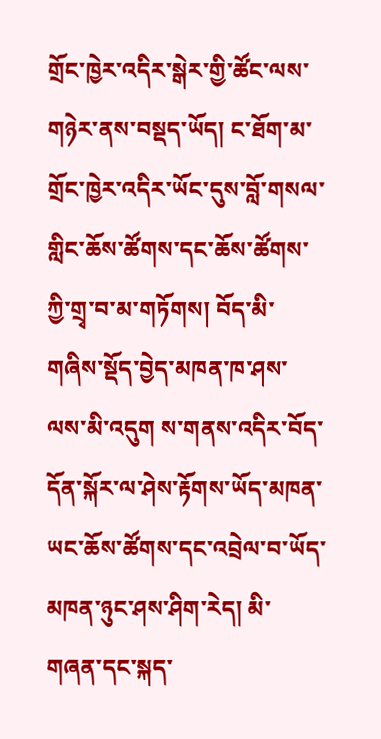གྲོང་ཁྱེར་འདིར་སྒེར་གྱི་ཚོང་ལས་གཉེར་ནས་བསྡད་ཡོད། ང་ཐོག་མ་གྲོང་ཁྱེར་འདིར་ཡོང་དུས་བློ་གསལ་གླིང་ཆོས་ཚོགས་དང་ཆོས་ཚོགས་ཀྱི་གྲྭ་བ་མ་གཏོགས། བོད་མི་གཞིས་སྡོད་བྱེད་མཁན་ཁ་ཤས་ལས་མི་འདུག ས་གནས་འདིར་བོད་དོན་སྐོར་ལ་ཤེས་རྟོགས་ཡོད་མཁན་ཡང་ཆོས་ཚོགས་དང་འབྲེལ་བ་ཡོད་མཁན་ཉུང་ཤས་ཤིག་རེད། མི་གཞན་དང་སྐད་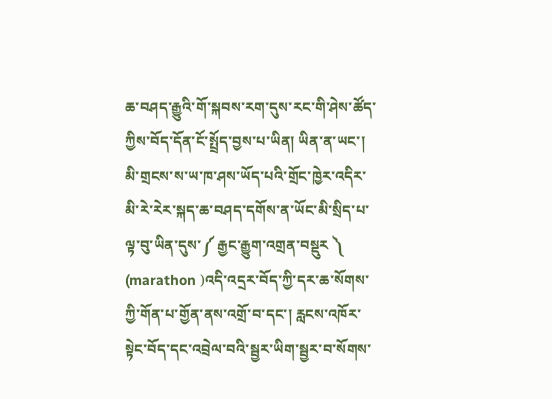ཆ་བཤད་རྒྱུའི་གོ་སྐབས་རག་དུས་རང་གི་ཤེས་ཚོད་ཀྱིས་བོད་དོན་ངོ་སྤྲོད་བྱས་པ་ཡིན། ཡིན་ན་ཡང་། མི་གྲངས་ས་ཡ་ཁ་ཤས་ཡོད་པའི་གྲོང་ཁྱེར་འདིར་མི་རེ་རེར་སྐད་ཆ་བཤད་དགོས་ན་ཡོང་མི་སྲིད་པ་ལྟ་བུ་ཡིན་དུས་༼ རྒྱང་རྒྱུག་འགྲན་བསྡུར ༽ (marathon )འདི་འདྲར་བོད་ཀྱི་དར་ཆ་སོགས་ཀྱི་གོན་པ་གྱོན་ནས་འགྲོ་བ་དང་། རླངས་འཁོར་སྟེང་བོད་དང་འབྲེལ་བའི་སྦྱར་ཡིག་སྦྱར་བ་སོགས་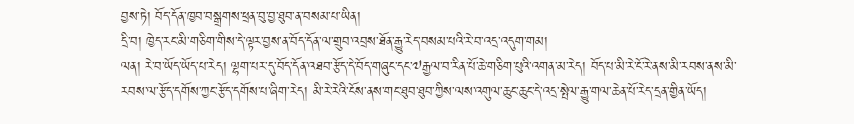བྱས་ཏེ། བོད་དོན་ཁྱབ་བསྒྲགས་ཕྲན་བུ་བྱ་ཐུབ་ན་བསམ་པ་ཡིན།
དྲི་བ། ཁྱེད་རང་མི་གཅིག་གིས་དེ་ལྟར་བྱས་ན་བོད་དོན་ལ་གྲུབ་འབྲས་ཐོན་རྒྱུ་རེད་བསམ་པའི་རེ་བ་འདྲ་འདུག་གམ།
ལན། རེ་བ་ཡོད་ཡོད་པ་རེད། ལྷག་པར་དུ་བོད་དོན་འཐབ་རྩོད་དེ་བོད་གཞུང་དང་༧རྒྱལ་བ་རིན་པོ་ཆེ་གཅིག་པུའི་འགན་མ་རེད། བོད་པ་མི་རེ་ངོ་རེ་ནས་མི་རབས་ནས་མི་རབས་ལ་རྩོད་དགོས་ཀྱང་རྩོད་དགོས་པ་ཞིག་རེད། མི་རེ་རེའི་ངོས་ནས་གང་ཐུབ་ཐུབ་ཀྱིས་ལས་འགུལ་ཆུང་ཆུང་དེ་འདྲ་སྤེལ་རྒྱུ་གལ་ཆེན་པོ་རེད་དྲན་གྱིན་ཡོད།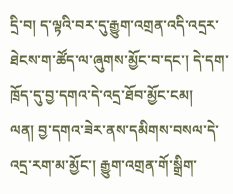དྲི་བ། ད་ལྟའི་བར་དུ་རྒྱུག་འགྲན་འདི་འདྲར་ཐེངས་ག་ཚོད་ལ་ཞུགས་མྱོང་བ་དང་། དེ་དག་ཁྲོད་དུ་བྱ་དགའ་དེ་འདྲ་ཐོབ་མྱོང་ངམ།
ལན། བྱ་དགའ་ཟེར་ནས་དམིགས་བསལ་དེ་འདྲ་རག་མ་མྱོང་། རྒྱུག་འགྲན་གོ་སྒྲིག་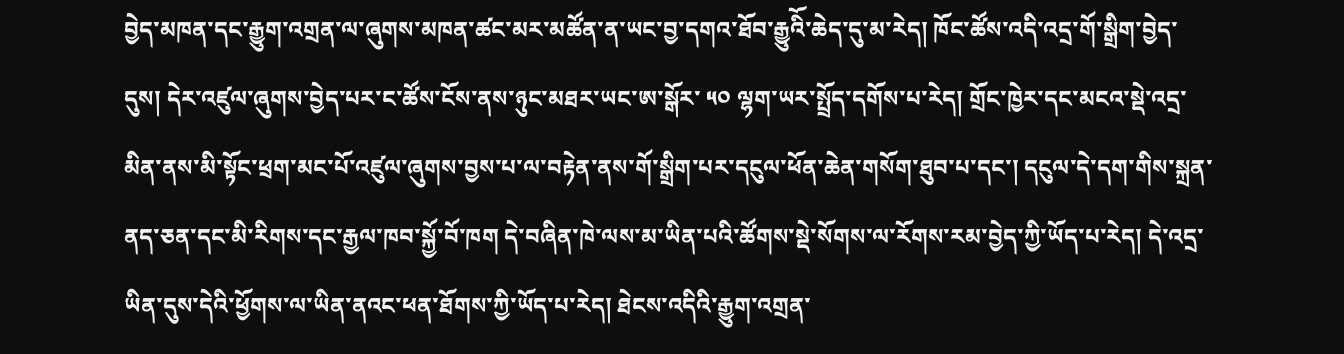བྱེད་མཁན་དང་རྒྱུག་འགྲན་ལ་ཞུགས་མཁན་ཚང་མར་མཚོན་ན་ཡང་བྱ་དགའ་ཐོབ་རྒྱུའིོ་ཆེད་དུ་མ་རེད། ཁོང་ཚོས་འདི་འདྲ་གོ་སྒྲིག་བྱེད་དུས། དེར་འཛུལ་ཞུགས་བྱེད་པར་ང་ཚོས་ངོས་ནས་ཉུང་མཐར་ཡང་ཨ་སྒོར་ ༥༠ ལྷག་ཡར་སྤྲོད་དགོས་པ་རེད། གྲོང་ཁྱེར་དང་མངའ་སྡེ་འདྲ་མིན་ནས་མི་སྟོང་ཕྲག་མང་པོ་འཛུལ་ཞུགས་བྱས་པ་ལ་བརྟེན་ནས་གོ་སྒྲིག་པར་དངུལ་ཕོན་ཆེན་གསོག་ཐུབ་པ་དང་། དངུལ་དེ་དག་གིས་སྐྲན་ནད་ཅན་དང་མི་རིགས་དང་རྒྱལ་ཁབ་སྐྱོ་བོ་ཁག དེ་བཞིན་ཁེ་ལས་མ་ཡིན་པའི་ཚོགས་སྡེ་སོགས་ལ་རོགས་རམ་བྱེད་ཀྱི་ཡོད་པ་རེད། དེ་འདྲ་ཡིན་དུས་དེའི་ཕྱོགས་ལ་ཡིན་ནའང་ཕན་ཐོགས་ཀྱི་ཡོད་པ་རེད། ཐེངས་འདིའི་རྒྱུག་འགྲན་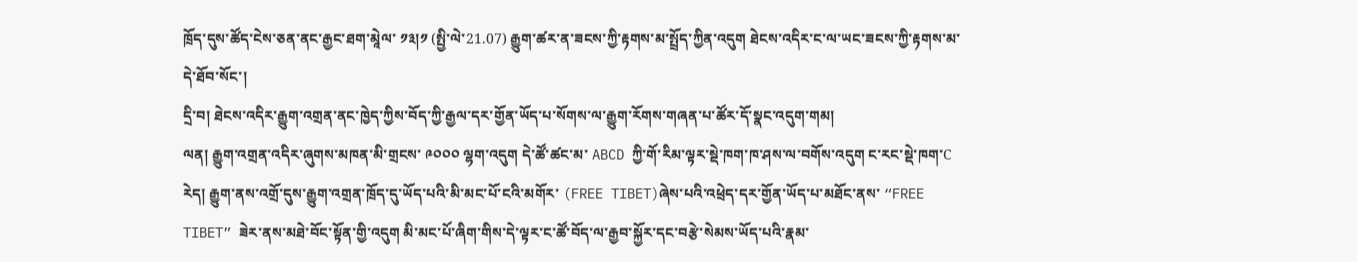ཁྲོད་དུས་ཚོད་ངེས་ཅན་ནང་རྒྱང་ཐག་མཱེལ་ ༡༣།༡ (སྤྱི་ལེ་21.07) རྒྱུག་ཚར་ན་ཟངས་ཀྱི་རྟགས་མ་སྤྲོད་ཀྱིན་འདུག ཐེངས་འདིར་ང་ལ་ཡང་ཟངས་ཀྱི་རྟགས་མ་དེ་ཐོབ་སོང་།
དྲི་བ། ཐེངས་འདིར་རྒྱུག་འགྲན་ནང་ཁྱེད་ཀྱིས་བོད་ཀྱི་རྒྱལ་དར་གྱོན་ཡོད་པ་སོགས་ལ་རྒྱུག་རོགས་གཞན་པ་ཚོར་དོ་སྣང་འདུག་གམ།
ལན། རྒྱུག་འགྲན་འདིར་ཞུགས་མཁན་མི་གྲངས་ ༩༠༠༠ ལྷག་འདུག དེ་ཚོ་ཚང་མ་ ABCD ཀྱི་གོ་རིམ་ལྟར་སྡེ་ཁག་ཁ་ཤས་ལ་བགོས་འདུག ང་རང་སྡེ་ཁག་C རེད། རྒྱུག་ནས་འགྲོ་དུས་རྒྱུག་འགྲན་ཁྲོད་དུ་ཡོད་པའི་མི་མང་པོ་ངའི་མགོར་ (FREE TIBET)ཞེས་པའི་འཕྲེད་དར་གྱོན་ཡོད་པ་མཐོང་ནས་ “FREE TIBET” ཟེར་ནས་མཐེ་བོང་སྟོན་གྱི་འདུག མི་མང་པོ་ཞིག་གིས་དེ་ལྟར་ང་ཚོ་བོད་ལ་རྒྱབ་སྐྱོར་དང་བརྩེ་སེམས་ཡོད་པའི་རྣམ་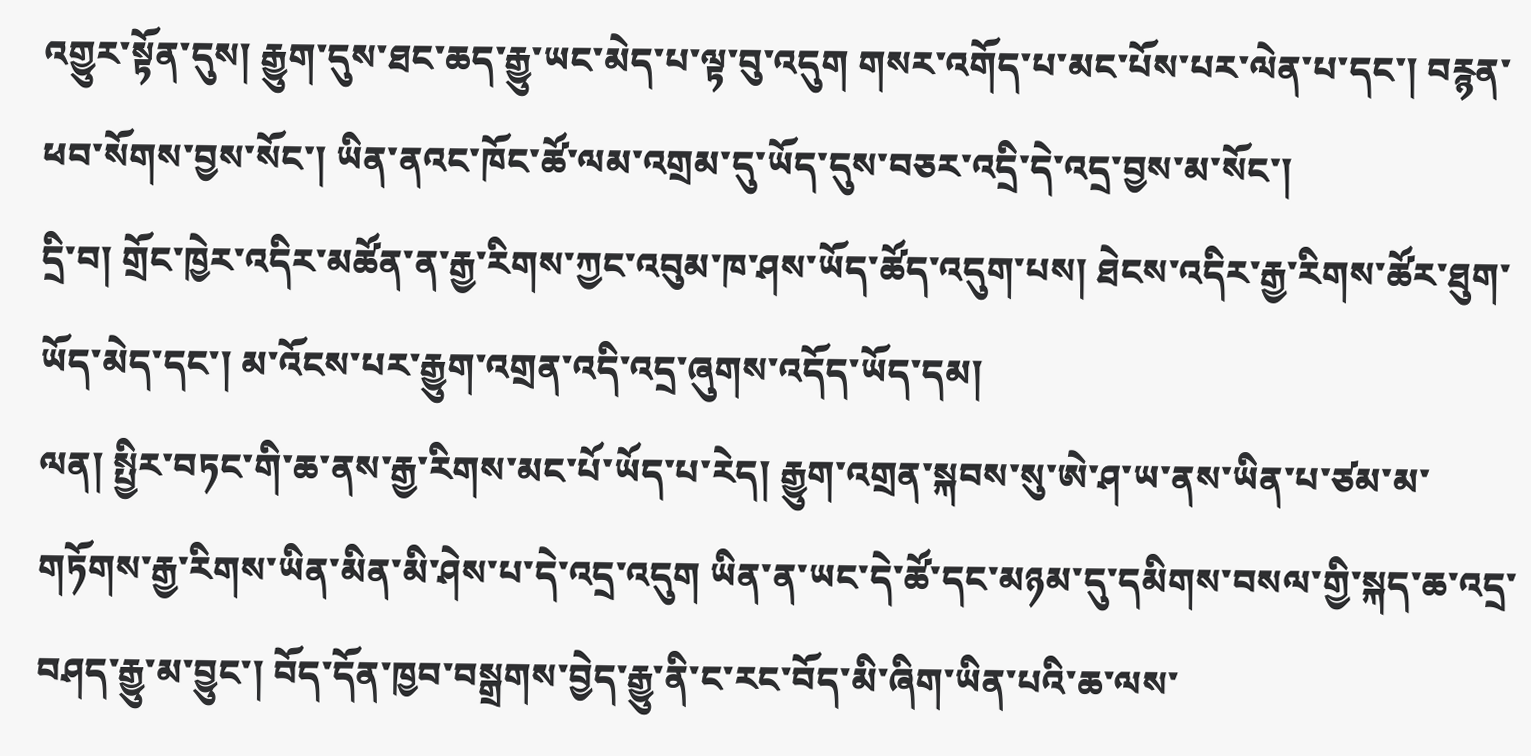འགྱུར་སྟོན་དུས། རྒྱུག་དུས་ཐང་ཆད་རྒྱུ་ཡང་མེད་པ་ལྟ་བུ་འདུག གསར་འགོད་པ་མང་པོས་པར་ལེན་པ་དང་། བརྙན་ཕབ་སོགས་བྱས་སོང་། ཡིན་ནའང་ཁོང་ཚོ་ལམ་འགྲམ་དུ་ཡོད་དུས་བཅར་འདྲི་དེ་འདྲ་བྱས་མ་སོང་།
དྲི་བ། གྲོང་ཁྱེར་འདིར་མཚོན་ན་རྒྱ་རིགས་ཀྱང་འབུམ་ཁ་ཤས་ཡོད་ཚོད་འདུག་པས། ཐེངས་འདིར་རྒྱ་རིགས་ཚོར་ཐུག་ཡོད་མེད་དང་། མ་འོངས་པར་རྒྱུག་འགྲན་འདི་འདྲ་ཞུགས་འདོད་ཡོད་དམ།
ལན། སྤྱིར་བཏང་གི་ཆ་ནས་རྒྱ་རིགས་མང་པོ་ཡོད་པ་རེད། རྒྱུག་འགྲན་སྐབས་སུ་ཨེ་ཤ་ཡ་ནས་ཡིན་པ་ཙམ་མ་གཏོགས་རྒྱ་རིགས་ཡིན་མིན་མི་ཤེས་པ་དེ་འདྲ་འདུག ཡིན་ན་ཡང་དེ་ཚོ་དང་མཉམ་དུ་དམིགས་བསལ་གྱི་སྐད་ཆ་འདྲ་བཤད་རྒྱུ་མ་བྱུང་། བོད་དོན་ཁྱབ་བསྒྲགས་བྱེད་རྒྱུ་ནི་ང་རང་བོད་མི་ཞིག་ཡིན་པའི་ཆ་ལས་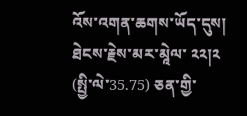འོས་འགན་ཆགས་ཡོད་དུས། ཐེངས་རྗེས་མར་མཱེལ་ ༢༢།༢ (སྤྱི་ལེ་35.75) ཅན་གྱི་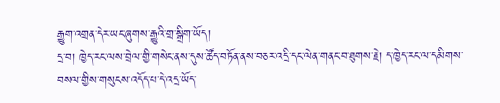རྒྱུག་འགྲན་དེར་ཡང་ཞུགས་རྒྱུའི་གྲ་སྒྲིག་ཡོད།
དྲ་བ། ཁྱེད་རང་ལས་བྲེལ་གྱི་གསེང་ནས་དུས་ཚོད་བཏོན་ནས་བཅར་འདྲི་དང་ལེན་གནང་བ་ཐུགས་རྗེ། ད་ཁྱེད་རང་ལ་དམིགས་བསལ་གྱིས་གསུངས་འདོད་པ་དེ་འདྲ་ཡོད་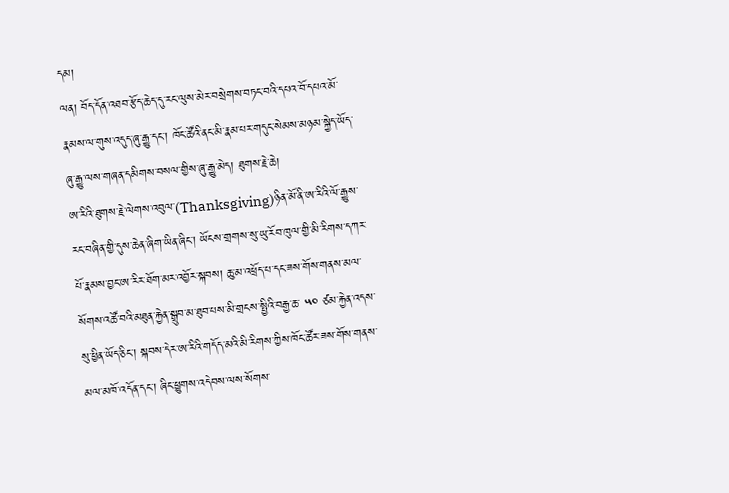དམ།
ལན། བོད་དོན་འཐབ་རྩོད་ཆེད་དུ་རང་ལུས་མེར་བསྲེགས་བཏང་བའི་དཔའ་བོ་དཔའ་མོ་རྣམས་ལ་གུས་འདུད་ཞུ་རྒྱུ་དང་། ཁོང་ཚོའི་ནང་མི་རྣམ་པར་གདུང་སེམས་མཉམ་སྐྱེད་ཡོད་ཞུ་རྒྱུ་ལས་གཞན་དམིགས་བསལ་གྱིས་ཞུ་རྒྱུ་མེད། ཐུགས་རྗེ་ཆེ།
ཨ་རིའི་ཐུགས་རྗེ་ལེགས་འབུལ་(Thanksgiving)ཉིན་མོ་ནི་ཨ་རིའི་ལོ་རྒྱུས་རང་བཞིན་གྱི་དུས་ཆེན་ཞིག་ཡིན་ཞིང་། ཡོངས་གྲགས་སུ་ཡུ་རོབ་ཁུལ་གྱི་མི་རིགས་དཀར་པོ་རྣམས་བྱང་ཨ་རིར་ཐོག་མར་འབྱོར་སྐབས། ཆུ་མ་འཕྲོད་པ་དང་ཟས་གོས་གནས་མལ་སོགས་འཚོ་བའི་མཐུན་རྐྱེན་སྒྲུབ་མ་ཐུབ་པས་མི་གྲངས་སྤྱིའི་བརྒྱ་ཆ་ ༥༠ ཙམ་རྐྱེན་འདས་སུ་ཕྱིན་ཡོད་ཅིང་། སྐབས་དེར་ཨ་རིའི་གདོད་མའི་མི་རིགས་ཀྱིས་ཁོང་ཚོར་ཟས་གོས་གནས་མལ་མཁོ་འདོན་དང་། ཞིང་ཕྱུགས་འདེབས་ལས་སོགས་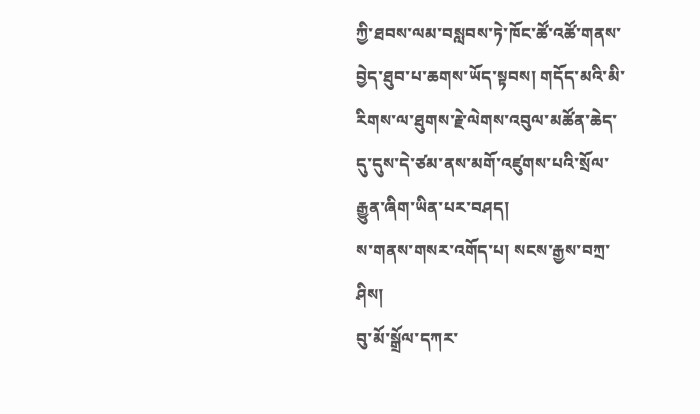ཀྱི་ཐབས་ལམ་བསླབས་ཏེ་ཁོང་ཚོ་འཚོ་གནས་བྱེད་ཐུབ་པ་ཆགས་ཡོད་སྟབས། གདོད་མའི་མི་རིགས་ལ་ཐུགས་རྗེ་ལེགས་འབུལ་མཚོན་ཆེད་དུ་དུས་དེ་ཙམ་ནས་མགོ་འཛུགས་པའི་སྲོལ་རྒྱུན་ཞིག་ཡིན་པར་བཤད།
ས་གནས་གསར་འགོད་པ། སངས་རྒྱས་བཀྲ་ཤིས།
བུ་མོ་སྒྲོལ་དཀར་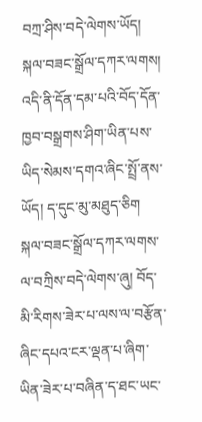བཀྲ་ཤིས་བདེ་ལེགས་ཡོད།
སྐལ་བཟང་སྒྲོལ་དཀར་ལགས། འདི་ནི་དོན་དམ་པའི་བོད་དོན་ཁྱབ་བསྒྲགས་ཤིག་ཡིན་པས་ཡིད་སེམས་དགའ་ཞིང་སྤྲོ་ནས་ཡོད། ད་དུང་མུ་མཐུད་ཅིག
སྐལ་བཟང་སྒྲོལ་དཀར་ལགས་ལ་བཀྲིས་བདེ་ལེགས་ཞུ། བོད་མི་རིགས་ཟེར་པ་ལས་ལ་བརྩོན་ཞིང་དཔའ་ངར་ལྡན་པ་ཞིག་ཡིན་ཟེར་པ་བཞིན་ད་ཐང་ཡང་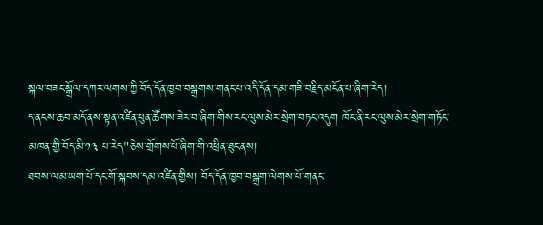སྐལ་བཟང་སྒྲོལ་དཀར་ལགས་ཀྱི་བོད་དོན་ཁྱབ་བསྒྲགས་གནང་པ་འདི་དོན་དམ་གཟི་བརྗིད་མངོན་པ་ཞིག་རེད།
ད་ནངས་ཆབ་མདོ་ནས་སྟན་འཛིན་ཕུན་ཚོགས་ཟེར་བ་ཞིག་གིས་རང་ལུས་མེར་སྲེག་བཏང་འདུག ཁོང་ནི་རང་ལུས་མེར་སྲེག་གཏོང་མཁན་གྱི་བོད་མི་༡༣ པ་རེད"ཅེས་གྲོགས་པོ་ཞིག་གི་འཕྲིན་ཐུང་ནས།
ཐབས་ལམ་ཡག་པོ་དང་གོ་སྐབས་དམ་འཛིན་གྱིས། བོད་དོན་ཁྱབ་བསྒྲག་ལེགས་པོ་གནང་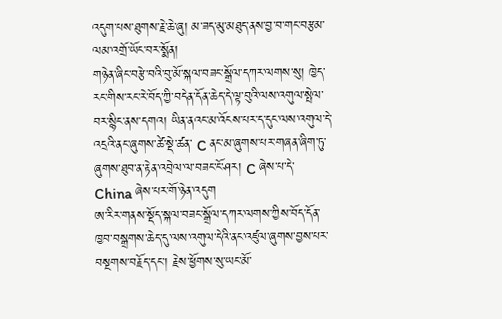འདུག་པས་ཐུགས་རྗེ་ཆེ་ཞུ། མ་ཟད་མུ་མཐུད་ནས་བྱ་བ་གང་བརྩམ་ལམ་འགྲོ་ཡོང་བར་སྨོན།
གཉེན་ཞིང་བརྩེ་བའི་བུ་མོ་སྐལ་བཟང་སྒྲོལ་དཀར་ལགས་སུ། ཁྱེད་རང་གིས་རང་རེ་བོད་ཀྱི་བདེན་དོན་ཆེད་དེ་ལྟ་བུའི་ལས་འགུལ་སྤེལ་བར་སྙིང་ནས་དགའ། ཡིན་ནའང་མ་འོངས་པར་ད་དུང་ལས་འགུལ་དེ་འདྲའི་ནང་ཞུགས་ཚེ་སྡེ་ཚན་ C ནང་མ་ཞུགས་པར་གཞན་ཞིག་ཏུ་ཞུགས་ཐུབ་ན་རྟེན་འབྲེལ་ལ་བཟང་ངོ་ཤར། C ཞེས་པ་དེ་ China ཞེས་པར་གོ་ཉེན་འདུག
ཨ་རིར་གནས་སྡོད་སྐལ་བཟང་སྒྲོལ་དཀར་ལགས་ཀྱིས་བོད་དོན་ཁྱབ་བསྒྲགས་ཆེད་དུ་ལས་འགུལ་དེའི་ནང་འཛུལ་ཞུགས་བྱས་པར་བསྔགས་བརྗོད་དང་། རྗེས་ཕྱོགས་སུ་ཡང་མོ་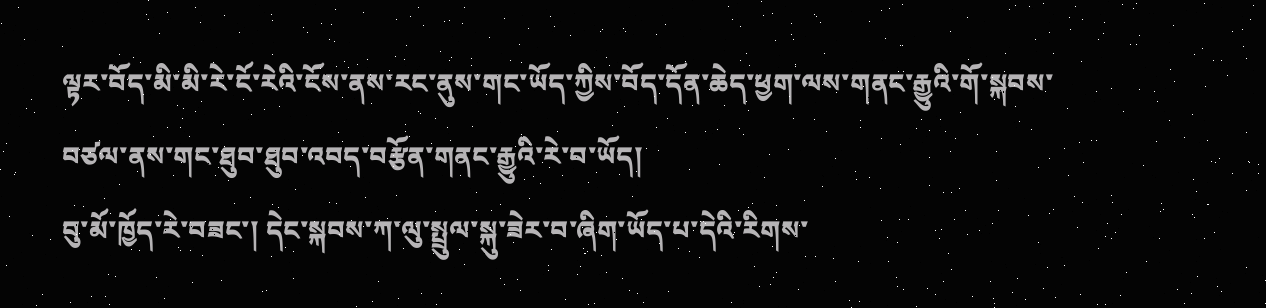ལྟར་བོད་མི་མི་རེ་ངོ་རེའི་ངོས་ནས་རང་ནུས་གང་ཡོད་ཀྱིས་བོད་དོན་ཆེད་ཕྱག་ལས་གནང་རྒྱུའི་གོ་སྐབས་བཙལ་ནས་གང་ཐུབ་ཐུབ་འབད་བརྩོན་གནང་རྒྱུའི་རེ་བ་ཡོད།
བུ་མོ་ཁྱོད་རེ་བཟང་། དེང་སྐབས་ཀ་ལུ་སྤྲུལ་སྐུ་ཟེར་བ་ཞིག་ཡོད་པ་དེའི་རིགས་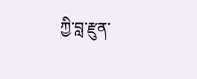ཀྱི་བླ་རྫུན་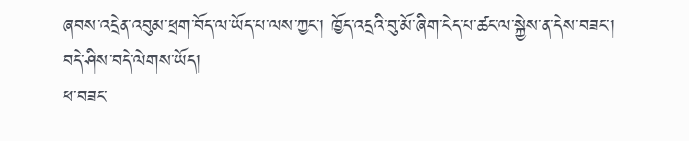ཞབས་འདྲེན་འབུམ་ཕྲག་བོད་ལ་ཡོད་པ་ལས་ཀྱང་། ཁྱོད་འདྲའི་བུ་མོ་ཞིག་ངེད་པ་ཚང་ལ་སྐྱེས་ན་དེས་བཟང་།
བདེ་ཤིས་བདེ་ལེགས་ཡོད།
ཕ་བཟང་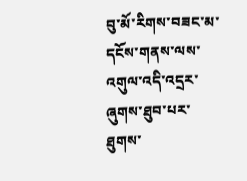བུ་མོ་རིགས་བཟང་མ་དངོས་གནས་ལས་འགུལ་འདི་འདྲར་ཞུགས་ཐུབ་པར་ཐུགས་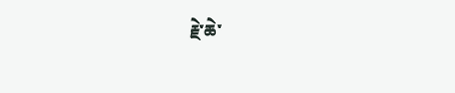རྗེ་ཆེ་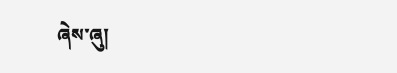ཞེས་ཞུ།